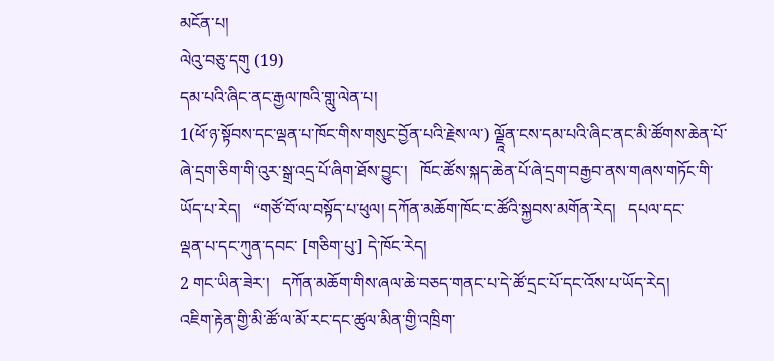མངོན་པ།
ལེའུ་བཅུ་དགུ (19)
དམ་པའི་ཞིང་ནང་རྒྱལ་ཁའི་གླུ་ལེན་པ།
1(ཕོ་ཉ་སྟོབས་དང་ལྡན་པ་ཁོང་གིས་གསུང་བྱོན་པའི་རྗེས་ལ་) ལྗཱོན་ངས་དམ་པའི་ཞིང་ནང་མི་ཚོགས་ཆེན་པོ་
ཞེ་དྲག་ཅིག་གི་འུར་སྒྲ་འདྲ་པོ་ཞིག་ཐོས་བྱུང་།   ཁོང་ཚོས་སྐད་ཆེན་པོ་ཞེ་དྲག་བརྒྱབ་ནས་གཞས་གཏོང་གི་
ཡོད་པ་རེད།   “གཙོ་བོ་ལ་བསྟོད་པ་ཕུལ། དཀོན་མཆོག་ཁོང་ང་ཚོའི་སྐྱབས་མགོན་རེད།   དཔལ་དང་
ལྡན་པ་དང་ཀུན་དབང་ [གཅིག་པུ་] དེ་ཁོང་རེད།
2 གང་ཡིན་ཟེར་།   དཀོན་མཆོག་གིས་ཞལ་ཆེ་བཅད་གནང་པ་དེ་ཚོ་དྲང་པོ་དང་འོས་པ་ཡོད་རེད།
འཇིག་རྟེན་གྱི་མི་ཚོ་ལ་མོ་རང་དང་ཚུལ་མིན་གྱི་འཁྲིག་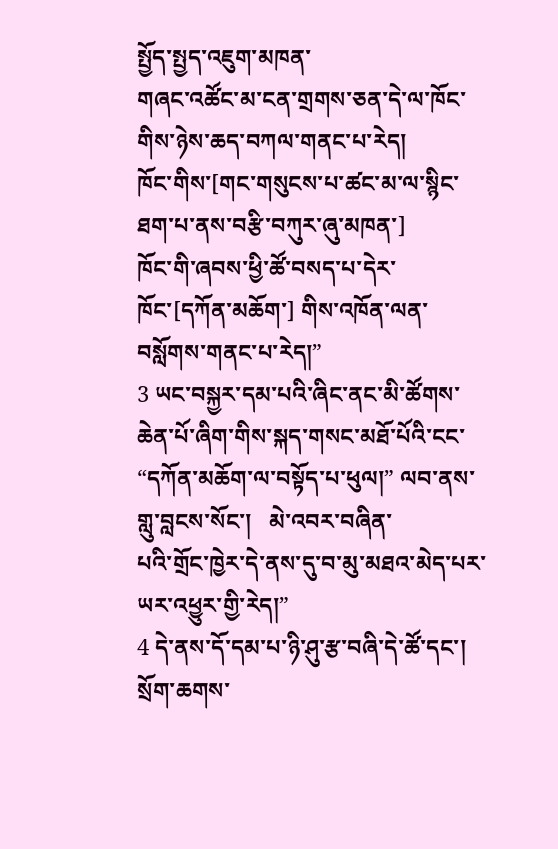སྤྱོད་སྤྱད་འཇུག་མཁན་
གཞང་འཚོང་མ་ངན་གྲགས་ཅན་དེ་ལ་ཁོང་གིས་ཉེས་ཆད་བཀལ་གནང་པ་རེད།
ཁོང་གིས་[གང་གསུངས་པ་ཚང་མ་ལ་སྙིང་ཐག་པ་ནས་བརྩི་བཀུར་ཞུ་མཁན་]
ཁོང་གི་ཞབས་ཕྱི་ཚོ་བསད་པ་དེར་ཁོང་[དཀོན་མཆོག་] གིས་འཁོན་ལན་བསློགས་གནང་པ་རེད།”
3 ཡང་བསྐྱར་དམ་པའི་ཞིང་ནང་མི་ཚོགས་ཆེན་པོ་ཞིག་གིས་སྐད་གསང་མཐོ་པོའི་ངང་
“དཀོན་མཆོག་ལ་བསྟོད་པ་ཕུལ།” ལབ་ནས་གླུ་བླངས་སོང་།   མེ་འབར་བཞིན་
པའི་གྲོང་ཁྱེར་དེ་ནས་དུ་བ་མུ་མཐའ་མེད་པར་ཡར་འཕྱུར་གྱི་རེད།”
4 དེ་ནས་དོ་དམ་པ་ཉི་ཤུ་རྩ་བཞི་དེ་ཚོ་དང་། སྲོག་ཆགས་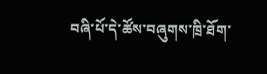བཞི་པོ་དེ་ཚོས་བཞུགས་ཁྲི་ཐོག་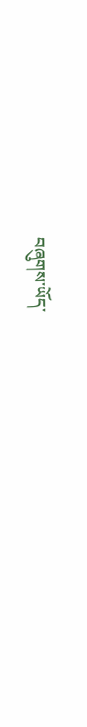བཞུགས་ཡོད་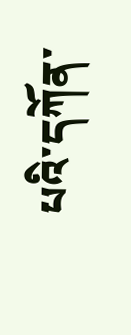པའི་དཀོན་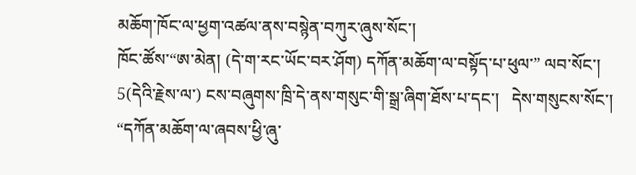མཆོག་ཁོང་ལ་ཕྱག་འཚལ་ནས་བསྙེན་བཀུར་ཞུས་སོང་།
ཁོང་ཚོས་“ཨ་མེན། (དེ་ག་རང་ཡོང་བར་ཤོག) དཀོན་མཆོག་ལ་བསྟོད་པ་ཕུལ་” ལབ་སོང་།
5(དེའི་རྗེས་ལ་) ངས་བཞུགས་ཁྲི་དེ་ནས་གསུང་གི་སྒྲ་ཞིག་ཐོས་པ་དང་།   དེས་གསུངས་སོང་།
“དཀོན་མཆོག་ལ་ཞབས་ཕྱི་ཞུ་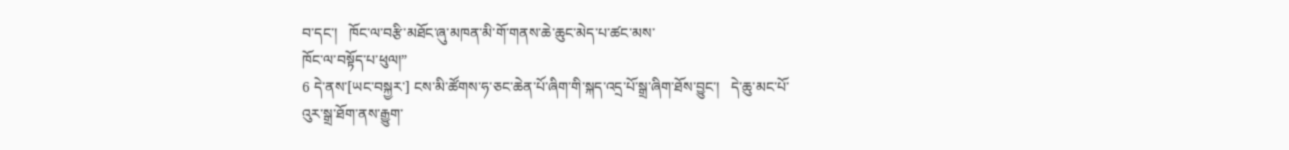བ་དང་།   ཁོང་ལ་བརྩི་མཐོང་ཞུ་མཁན་མི་གོ་གནས་ཆེ་ཆུང་མེད་པ་ཚང་མས་
ཁོང་ལ་བསྟོད་པ་ཕུལ།”
6 དེ་ནས་[ཡང་བསྐྱར་] ངས་མི་ཚོགས་ཧ་ཅང་ཆེན་པོ་ཞིག་གི་སྐད་འདྲ་པོ་སྒྲ་ཞིག་ཐོས་བྱུང་།   དེ་ཆུ་མང་པོ་
འུར་སྒྲ་ཐོག་ནས་རྒྱུག་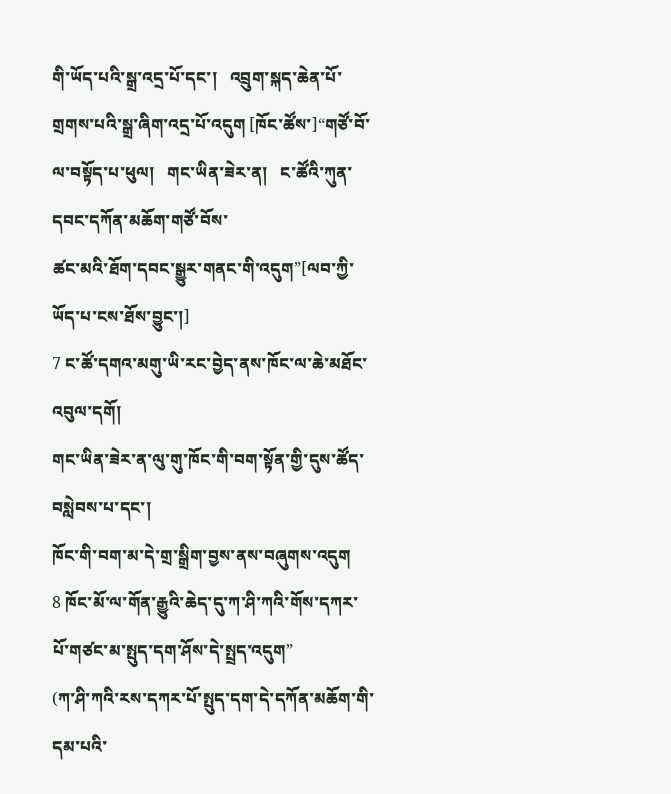གི་ཡོད་པའི་སྒྲ་འདྲ་པོ་དང་།   འབྲུག་སྐད་ཆེན་པོ་གྲགས་པའི་སྒྲ་ཞིག་འདྲ་པོ་འདུག [ཁོང་ཚོས་]“གཙོ་བོ་ལ་བསྟོད་པ་ཕུལ།   གང་ཡིན་ཟེར་ན།   ང་ཚོའི་ཀུན་དབང་དཀོན་མཆོག་གཙོ་བོས་
ཚང་མའི་ཐོག་དབང་སྒྱུར་གནང་གི་འདུག”[ལབ་ཀྱི་ཡོད་པ་ངས་ཐོས་བྱུང་།]
7 ང་ཚོ་དགའ་མགུ་ཡི་རང་བྱེད་ནས་ཁོང་ལ་ཆེ་མཐོང་འབུལ་དགོ།
གང་ཡིན་ཟེར་ན་ལུ་གུ་ཁོང་གི་བག་སྟོན་གྱི་དུས་ཚོད་བསླེབས་པ་དང་།
ཁོང་གི་བག་མ་དེ་གྲ་སྒྲིག་བྱས་ནས་བཞུགས་འདུག
8 ཁོང་མོ་ལ་གོན་རྒྱུའི་ཆེད་དུ་ཀ་ཤི་ཀའི་གོས་དཀར་པོ་གཙང་མ་སྤུད་དག་ཤོས་དེ་སྤྲད་འདུག”
(ཀ་ཤི་ཀའི་རས་དཀར་པོ་སྤུད་དག་དེ་དཀོན་མཆོག་གི་དམ་པའི་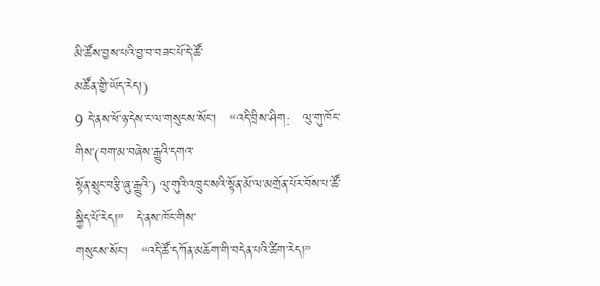མི་ཚོས་བྱས་པའི་བྱ་བ་བཟང་པོ་དེ་ཚོ་
མཚོན་གྱི་ཡོད་རེད།)
9 དེ་ནས་ཕོ་ཉ་དེས་ང་ལ་གསུངས་སོང་།   “འདི་བྲིས་ཤིག:   ལུ་གུ་ཁོང་གིས་(བག་མ་བཞེས་རྒྱུའི་དགའ་
སྟོན་སྲུང་བརྩི་ཞུ་རྒྱུའི་) ལུ་གུའི་འཁྲུང་སའི་སྟོན་མོ་ལ་མགྲོན་པོར་བོས་པ་ཚོ་སྐྱིད་པོ་རེད།”   དེ་ནས་ཁོང་གིས་
གསུངས་སོང་།   “འདི་ཚོ་དཀོན་མཆོག་གི་བདེན་པའི་ཚིག་རེད།”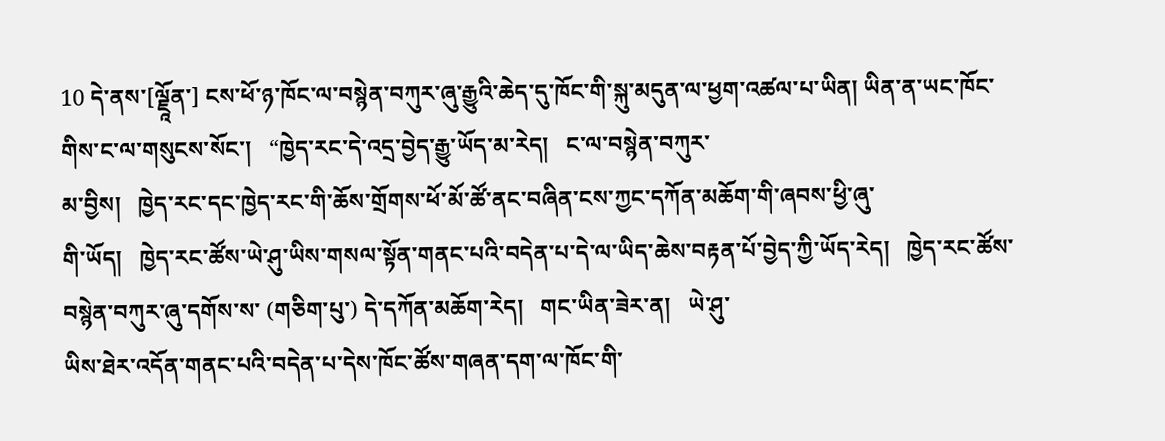10 དེ་ནས་[ལྗཱོན་] ངས་ཕོ་ཉ་ཁོང་ལ་བསྙེན་བཀུར་ཞུ་རྒྱུའི་ཆེད་དུ་ཁོང་གི་སྐུ་མདུན་ལ་ཕྱག་འཚལ་པ་ཡིན། ཡིན་ན་ཡང་ཁོང་གིས་ང་ལ་གསུངས་སོང་།   “ཁྱེད་རང་དེ་འདྲ་བྱེད་རྒྱུ་ཡོད་མ་རེད།   ང་ལ་བསྙེན་བཀུར་
མ་བྱིས།   ཁྱེད་རང་དང་ཁྱེད་རང་གི་ཆོས་གྲོགས་ཕོ་མོ་ཚོ་ནང་བཞིན་ངས་ཀྱང་དཀོན་མཆོག་གི་ཞབས་ཕྱི་ཞུ་
གི་ཡོད།   ཁྱེད་རང་ཚོས་ཡེ་ཤུ་ཡིས་གསལ་སྟོན་གནང་པའི་བདེན་པ་དེ་ལ་ཡིད་ཆེས་བརྟན་པོ་བྱེད་ཀྱི་ཡོད་རེད།   ཁྱེད་རང་ཚོས་བསྙེན་བཀུར་ཞུ་དགོས་ས་ (གཅིག་པུ་) དེ་དཀོན་མཆོག་རེད།   གང་ཡིན་ཟེར་ན།   ཡེ་ཤུ་
ཡིས་ཐེར་འདོན་གནང་པའི་བདེན་པ་དེས་ཁོང་ཚོས་གཞན་དག་ལ་ཁོང་གི་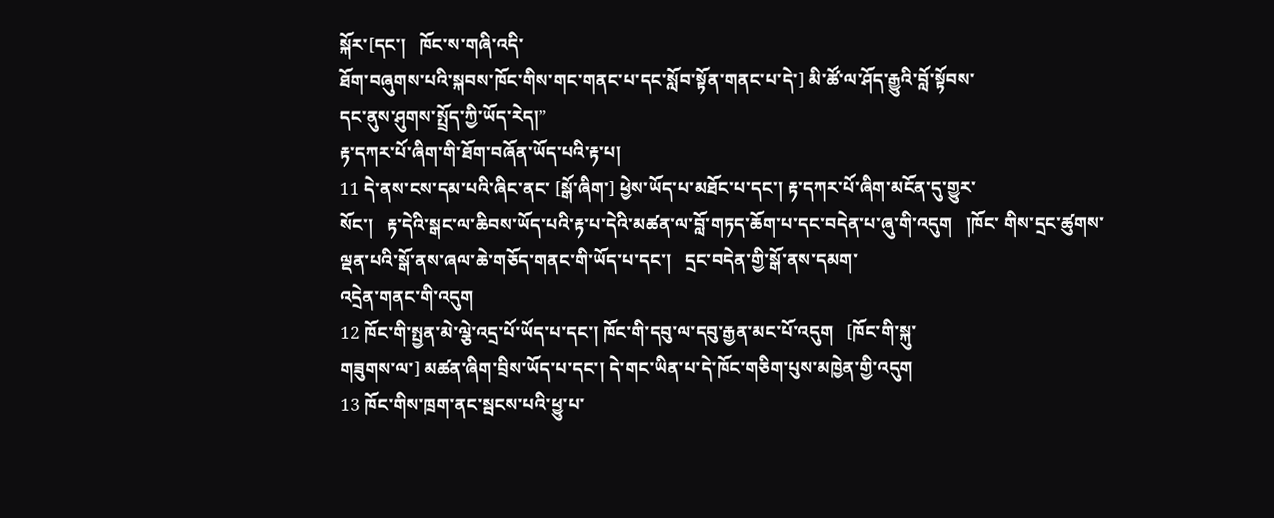སྐོར་[དང་།   ཁོང་ས་གཞི་འདི་
ཐོག་བཞུགས་པའི་སྐབས་ཁོང་གིས་གང་གནང་པ་དང་སློབ་སྟོན་གནང་པ་དེ་] མི་ཚོ་ལ་ཤོད་རྒྱུའི་བློ་སྟོབས་
དང་ནུས་ཤུགས་སྤྲོད་ཀྱི་ཡོད་རེད།”
རྟ་དཀར་པོ་ཞིག་གི་ཐོག་བཞོན་ཡོད་པའི་རྟ་པ།
11 དེ་ནས་ངས་དམ་པའི་ཞིང་ནང་ [སྒོ་ཞིག་] ཕྱེས་ཡོད་པ་མཐོང་པ་དང་། རྟ་དཀར་པོ་ཞིག་མངོན་དུ་གྱུར་
སོང་།   རྟ་དེའི་སྒང་ལ་ཆིབས་ཡོད་པའི་རྟ་པ་དེའི་མཚན་ལ་བློ་གཏད་ཆོག་པ་དང་བདེན་པ་ཞུ་གི་འདུག   །ཁོང་ གིས་དྲང་ཚུགས་ལྡན་པའི་སྒོ་ནས་ཞལ་ཆེ་གཅོད་གནང་གི་ཡོད་པ་དང་།   དྲང་བདེན་གྱི་སྒོ་ནས་དམག་
འདྲེན་གནང་གི་འདུག
12 ཁོང་གི་སྤྱན་མེ་ལྕེ་འདྲ་པོ་ཡོད་པ་དང་། ཁོང་གི་དབུ་ལ་དབུ་རྒྱན་མང་པོ་འདུག   [ཁོང་གི་སྐུ་
གཟུགས་ལ་] མཚན་ཞིག་བྲིས་ཡོད་པ་དང་། དེ་གང་ཡིན་པ་དེ་ཁོང་གཅིག་པུས་མཁྱེན་གྱི་འདུག
13 ཁོང་གིས་ཁྲག་ནང་སྦངས་པའི་ཕྱུ་པ་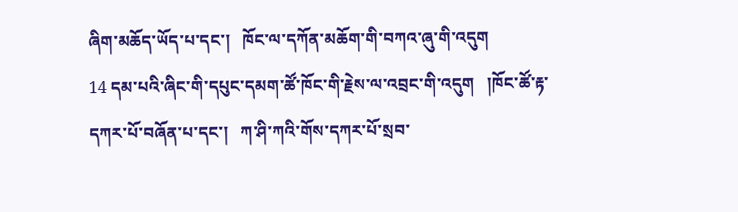ཞིག་མཆོད་ཡོད་པ་དང་།   ཁོང་ལ་དཀོན་མཆོག་གི་བཀའ་ཞུ་གི་འདུག
14 དམ་པའི་ཞིང་གི་དཔུང་དམག་ཚོ་ཁོང་གི་རྗེས་ལ་འབྲང་གི་འདུག   །ཁོང་ཚོ་རྟ་དཀར་པོ་བཞོན་པ་དང་།   ཀ་ཤི་ཀའི་གོས་དཀར་པོ་སྲབ་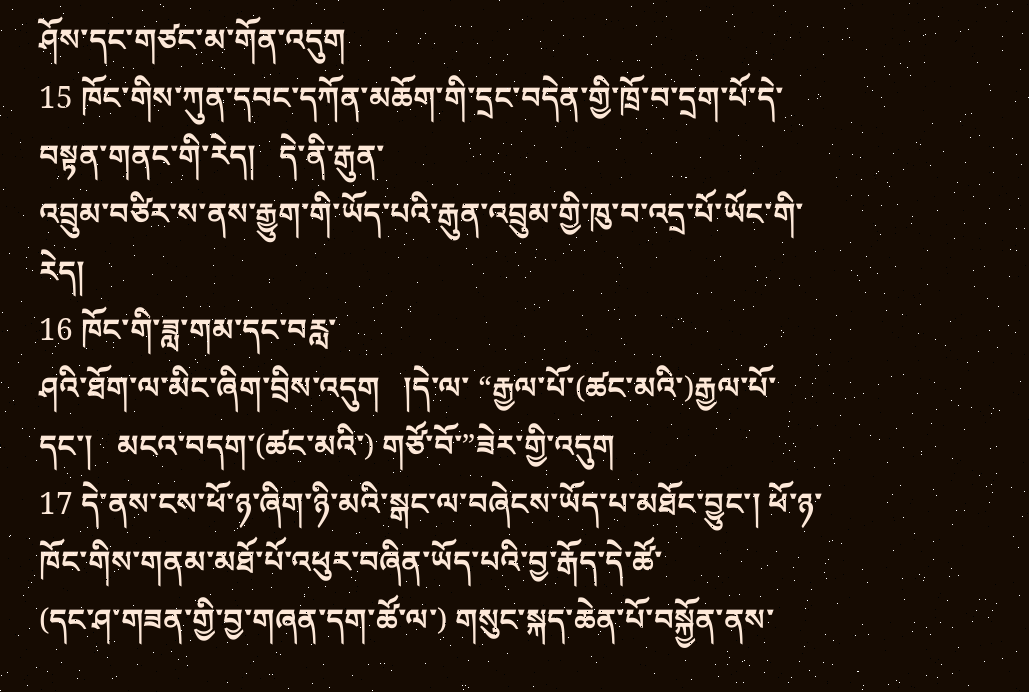ཤོས་དང་གཙང་མ་གོན་འདུག
15 ཁོང་གིས་ཀུན་དབང་དཀོན་མཆོག་གི་དྲང་བདེན་གྱི་ཁྲོ་བ་དྲག་པོ་དེ་བསྟན་གནང་གི་རེད།   དེ་ནི་རྒུན་
འབྲུམ་བཙིར་ས་ནས་རྒྱུག་གི་ཡོད་པའི་རྒུན་འབྲུམ་གྱི་ཁུ་བ་འདྲ་པོ་ཡོང་གི་རེད།
16 ཁོང་གི་ཟླ་གམ་དང་བརླ་
ཤའི་ཐོག་ལ་མིང་ཞིག་བྲིས་འདུག   །དེ་ལ་ “རྒྱལ་པོ་(ཚང་མའི་)རྒྱལ་པོ་དང་།   མངའ་བདག་(ཚང་མའི་) གཙོ་བོ་”ཟེར་གྱི་འདུག
17 དེ་ནས་ངས་ཕོ་ཉ་ཞིག་ཉི་མའི་སྒང་ལ་བཞེངས་ཡོད་པ་མཐོང་བྱུང་། ཕོ་ཉ་ཁོང་གིས་གནམ་མཐོ་པོ་འཕུར་བཞིན་ཡོད་པའི་བྱ་རྒོད་དེ་ཚོ་
(དང་ཤ་གཟན་གྱི་བྱ་གཞན་དག་ཚོ་ལ་) གསུང་སྐད་ཆེན་པོ་བསྐྱོན་ནས་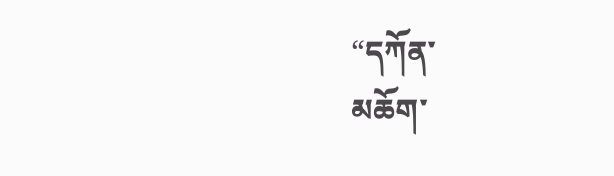“དཀོན་
མཆོག་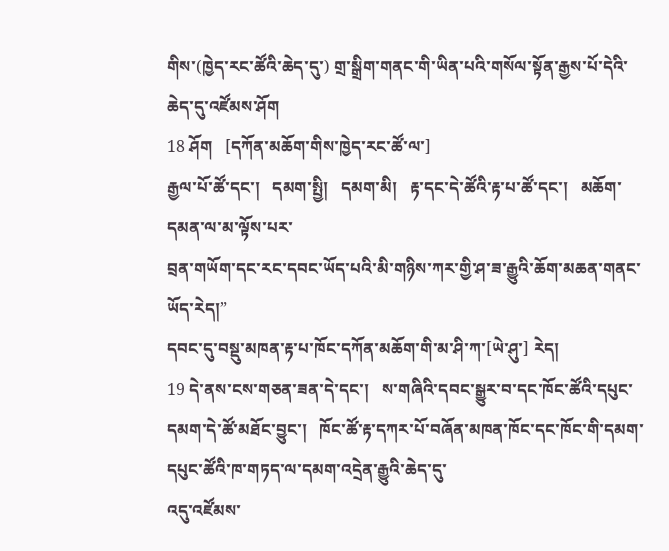གིས་(ཁྱེད་རང་ཚོའི་ཆེད་དུ་) གྲ་སྒྲིག་གནང་གི་ཡིན་པའི་གསོལ་སྟོན་རྒྱས་པོ་དེའི་ཆེད་དུ་འཛོམས་ཤོག
18 ཤོག   [དཀོན་མཆོག་གིས་ཁྱེད་རང་ཚོ་ལ་]
རྒྱལ་པོ་ཚོ་དང་།   དམག་སྤྱི།   དམག་མི།   རྟ་དང་དེ་ཚོའི་རྟ་པ་ཚོ་དང་།   མཆོག་དམན་ལ་མ་ལྟོས་པར་
བྲན་གཡོག་དང་རང་དབང་ཡོད་པའི་མི་གཉིས་ཀར་གྱི་ཤ་ཟ་རྒྱུའི་ཆོག་མཆན་གནང་ཡོད་རེད།”
དབང་དུ་བསྡུ་མཁན་རྟ་པ་ཁོང་དཀོན་མཆོག་གི་མ་ཤི་ཀ་[ཡེ་ཤུ་] རེད།
19 དེ་ནས་ངས་གཅན་ཟན་དེ་དང་།   ས་གཞིའི་དབང་སྒྱུར་བ་དང་ཁོང་ཚོའི་དཔུང་དམག་དེ་ཚོ་མཐོང་བྱུང་།   ཁོང་ཚོ་རྟ་དཀར་པོ་བཞོན་མཁན་ཁོང་དང་ཁོང་གི་དམག་དཔུང་ཚོའི་ཁ་གཏད་ལ་དམག་འདྲེན་རྒྱུའི་ཆེད་དུ་
འདུ་འཛོམས་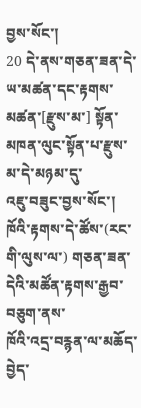བྱས་སོང་།
20 དེ་ནས་གཅན་ཟན་དེ་ཡ་མཚན་དང་རྟགས་མཚན་[རྫུས་མ་] སྟོན་མཁན་ལུང་སྟོན་པ་རྫུས་མ་དེ་མཉམ་དུ་
འཇུ་བཟུང་བྱས་སོང་།   ཁོའི་རྟགས་དེ་ཚོས་(རང་གི་ལུས་ལ་) གཅན་ཟན་དེའི་མཚོན་རྟགས་རྒྱབ་བཅུག་ནས་
ཁོའི་འདྲ་བརྙན་ལ་མཆོད་བྱེད་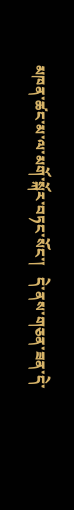མཁན་ཚང་མ་ལ་མགོ་སྐོར་བཏང་སོང་།   དེ་ནས་གཅན་ཟན་དེ་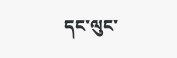དང་ལུང་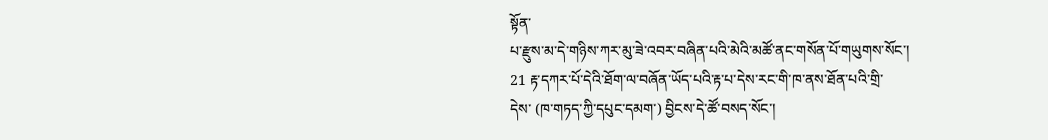སྟོན་
པ་རྫུས་མ་དེ་གཉིས་ཀར་མུ་ཟེ་འབར་བཞིན་པའི་མེའི་མཚོ་ནང་གསོན་པོ་གཡུགས་སོང་།
21 རྟ་དཀར་པོ་དེའི་ཐོག་ལ་བཞོན་ཡོད་པའི་རྟ་པ་དེས་རང་གི་ཁ་ནས་ཐོན་པའི་གྲི་
དེས་ (ཁ་གཏད་ཀྱི་དཔུང་དམག་) བྱིངས་དེ་ཚོ་བསད་སོང་།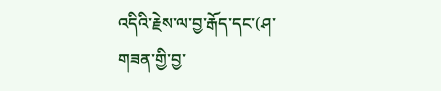འདིའི་རྗེས་ལ་བྱ་རྒོད་དང་(ཤ་གཟན་གྱི་བྱ་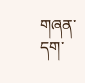གཞན་
དག་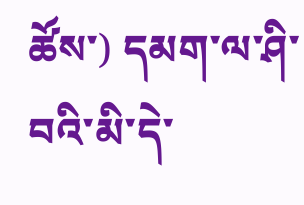ཚོས་) དམག་ལ་ཤི་བའི་མི་དེ་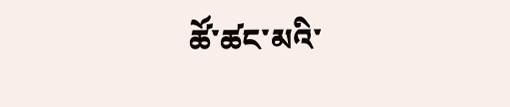ཚོ་ཚང་མའི་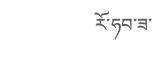རོ་ཧབ་ཟ་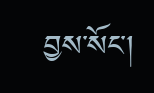བྱས་སོང་།